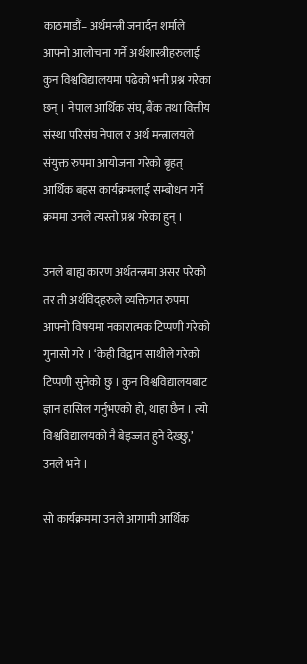काठमाडौं– अर्थमन्त्री जनार्दन शर्माले आफ्नो आलोचना गर्ने अर्थशास्त्रीहरुलाई कुन विश्वविद्यालयमा पढेको भनी प्रश्न गरेका छन् । नेपाल आर्थिक संघ, बैंक तथा वित्तीय संस्था परिसंघ नेपाल र अर्थ मन्त्रालयले संयुक्त रुपमा आयोजना गरेको बृहत् आर्थिक बहस कार्यक्रमलाई सम्बोधन गर्ने क्रममा उनले त्यस्तो प्रश्न गरेका हुन् ।

उनले बाह्य कारण अर्थतन्त्रमा असर परेको तर ती अर्थविद्हरुले व्यक्तिगत रुपमा आफ्नो विषयमा नकारात्मक टिप्पणी गरेको गुनासो गरे । ‘केही विद्वान साथीले गरेको टिप्पणी सुनेको छु । कुन विश्वविद्यालयबाट ज्ञान हासिल गर्नुभएको हो, थाहा छैन । त्यो विश्वविद्यालयको नै बेइज्जत हुने देख्छु,’ उनले भने ।

सो कार्यक्रममा उनले आगामी आर्थिक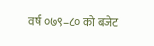वर्ष ०७९–८० को बजेट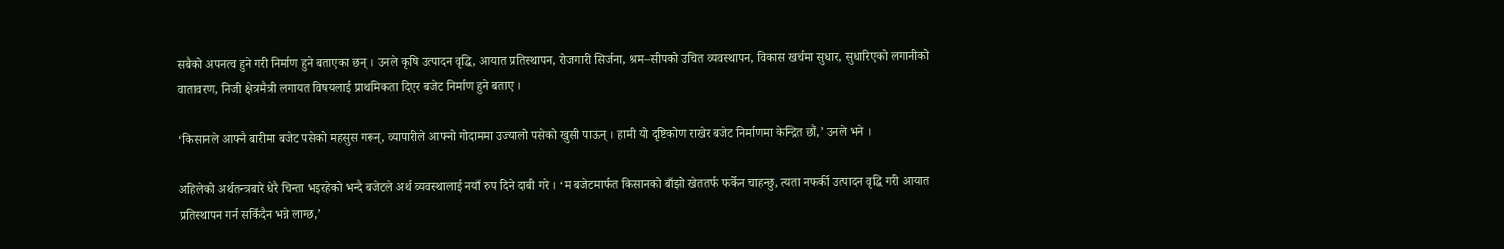सबैको अपनत्व हुने गरी निर्माण हुने बताएका छन् । उनले कृषि उत्पादन वृद्धि, आयात प्रतिस्थापन, रोजगारी सिर्जना, श्रम–सीपको उचित व्यवस्थापन, विकास खर्चमा सुधार, सुधारिएको लगानीको वातावरण, निजी क्षेत्रमैत्री लगायत विषयलाई प्राथमिकता दिएर बजेट निर्माण हुने बताए ।

‘किसानले आफ्नै बारीमा बजेट पसेको महसुस गरून्, व्यापारीले आफ्नो गोदाममा उज्यालो पसेको खुसी पाऊन् । हामी यो दृष्टिकोण राखेर बजेट निर्माणमा केन्द्रित छौं,’ उनले भने ।

अहिलेको अर्थतन्त्रबारे धेरै चिन्ता भइरहेको भन्दै बजेटले अर्थ व्यवस्थालाई नयाँ रुप दिने दाबी गरे । ‘म बजेटमार्फत किसानको बाँझो खेततर्फ फर्केन चाहन्छु, त्यता नफर्की उत्पादन वृद्धि गरी आयात प्रतिस्थापन गर्न सकिँदैन भन्ने लाग्छ,’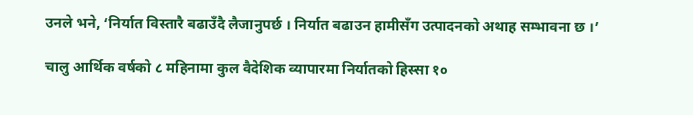उनले भने, ‘निर्यात विस्तारै बढाउँदै लैजानुपर्छ । निर्यात बढाउन हामीसँग उत्पादनको अथाह सम्भावना छ ।’

चालु आर्थिक वर्षको ८ महिनामा कुल वैदेशिक व्यापारमा निर्यातको हिस्सा १०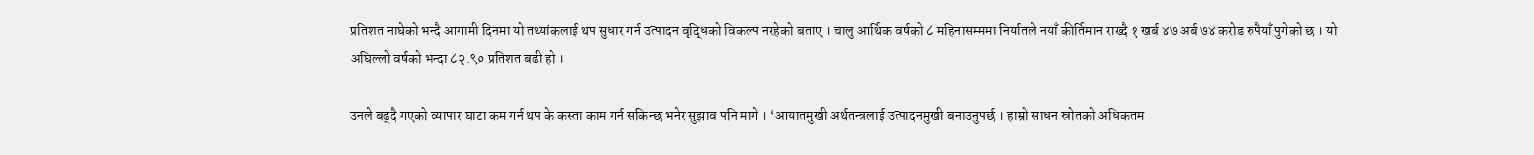प्रतिशत नाघेको भन्दै आगामी दिनमा यो तथ्यांकलाई थप सुधार गर्न उत्पादन वृद्धिको विकल्प नरहेको बताए । चालु आर्थिक वर्षको ८ महिनासम्ममा निर्यातले नयाँ कीर्तिमान राख्दै १ खर्ब ४७ अर्ब ७४ करोड रुपैयाँ पुगेको छ । यो अघिल्लो वर्षको भन्दा ८२.९० प्रतिशत बढी हो ।

उनले बढ्दै गएको व्यापार घाटा कम गर्न थप के कस्ता काम गर्न सकिन्छ भनेर सुझाव पनि मागे । ‘आयातमुखी अर्थतन्त्रलाई उत्पादनमुखी बनाउनुपर्छ । हाम्रो साधन स्रोतको अधिकतम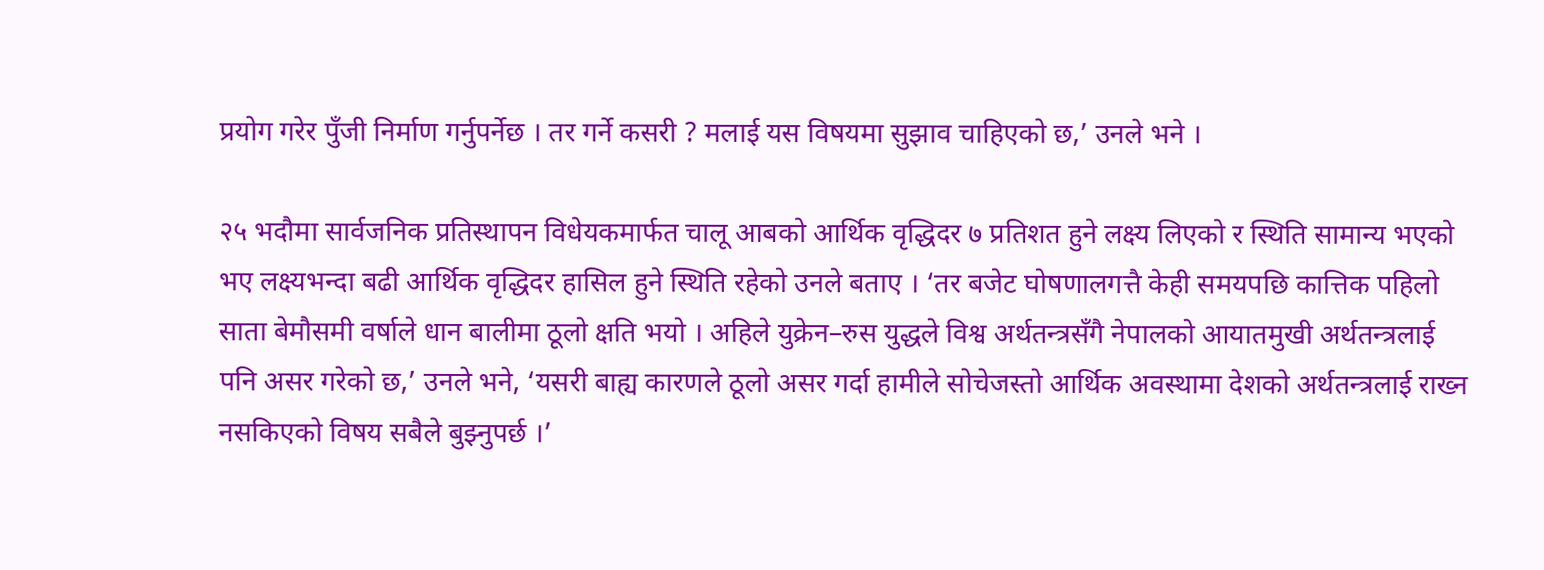प्रयोग गरेर पुँजी निर्माण गर्नुपर्नेछ । तर गर्ने कसरी ? मलाई यस विषयमा सुझाव चाहिएको छ,’ उनले भने ।

२५ भदौमा सार्वजनिक प्रतिस्थापन विधेयकमार्फत चालू आबको आर्थिक वृद्धिदर ७ प्रतिशत हुने लक्ष्य लिएको र स्थिति सामान्य भएको भए लक्ष्यभन्दा बढी आर्थिक वृद्धिदर हासिल हुने स्थिति रहेको उनले बताए । ‘तर बजेट घोषणालगत्तै केही समयपछि कात्तिक पहिलो साता बेमौसमी वर्षाले धान बालीमा ठूलो क्षति भयो । अहिले युक्रेन–रुस युद्धले विश्व अर्थतन्त्रसँगै नेपालको आयातमुखी अर्थतन्त्रलाई पनि असर गरेको छ,’ उनले भने, ‘यसरी बाह्य कारणले ठूलो असर गर्दा हामीले सोचेजस्तो आर्थिक अवस्थामा देशको अर्थतन्त्रलाई राख्न नसकिएको विषय सबैले बुझ्नुपर्छ ।’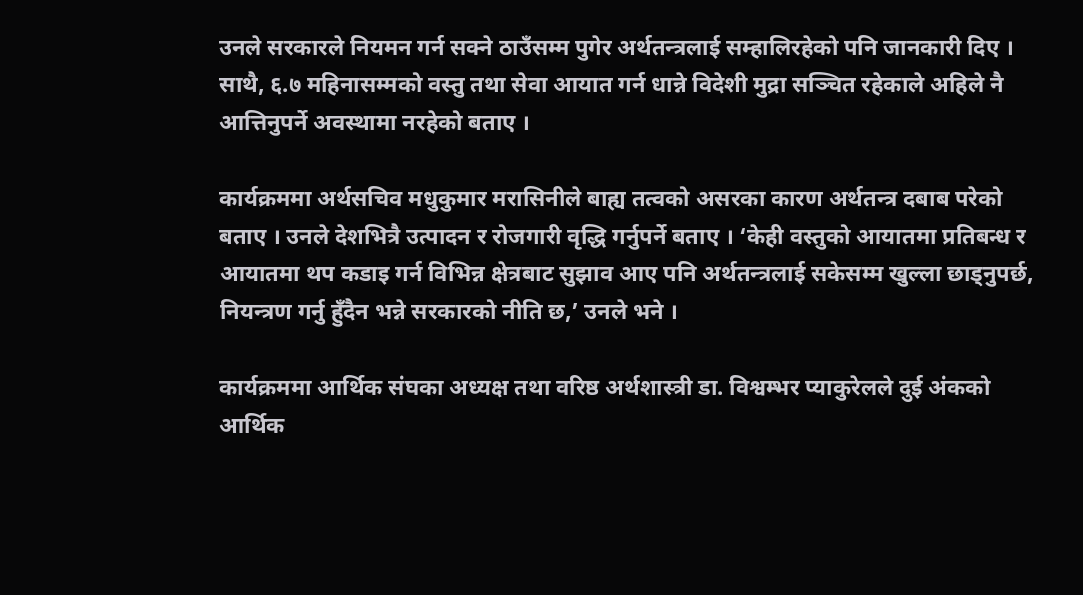उनले सरकारले नियमन गर्न सक्ने ठाउँसम्म पुगेर अर्थतन्त्रलाई सम्हालिरहेको पनि जानकारी दिए । साथै, ६.७ महिनासम्मको वस्तु तथा सेवा आयात गर्न धान्ने विदेशी मुद्रा सञ्चित रहेकाले अहिले नै आत्तिनुपर्ने अवस्थामा नरहेको बताए ।

कार्यक्रममा अर्थसचिव मधुकुमार मरासिनीले बाह्य तत्वको असरका कारण अर्थतन्त्र दबाब परेको बताए । उनले देशभित्रै उत्पादन र रोजगारी वृद्धि गर्नुपर्ने बताए । ‘केही वस्तुको आयातमा प्रतिबन्ध र आयातमा थप कडाइ गर्न विभिन्न क्षेत्रबाट सुझाव आए पनि अर्थतन्त्रलाई सकेसम्म खुल्ला छाड्नुपर्छ, नियन्त्रण गर्नु हुँदैन भन्ने सरकारको नीति छ,’ उनले भने ।

कार्यक्रममा आर्थिक संघका अध्यक्ष तथा वरिष्ठ अर्थशास्त्री डा. विश्वम्भर प्याकुरेलले दुई अंकको आर्थिक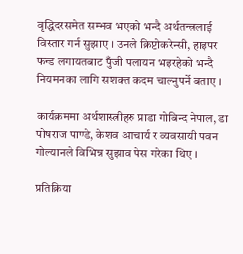वृद्धिदरसमेत सम्भव भएको भन्दै अर्थतन्त्रलाई विस्तार गर्न सुझाए । उनले क्रिप्टोकरेन्सी, हाइपर फन्ड लगायतबाट पुँजी पलायन भइरहेको भन्दै नियमनका लागि सशक्त कदम चाल्नुपर्ने बताए ।

कार्यक्रममा अर्थशास्त्रीहरु प्राडा गोबिन्द नेपाल, डा पोषराज पाण्डे, केशव आचार्य र व्यवसायी पवन गोल्यानले विभिन्न सुझाव पेस गरेका थिए ।

प्रतिक्रिया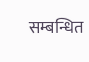सम्बन्धित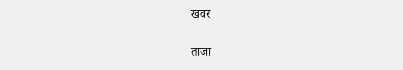खवर

ताजा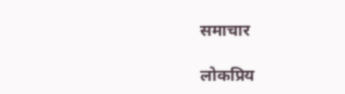समाचार

लोकप्रिय